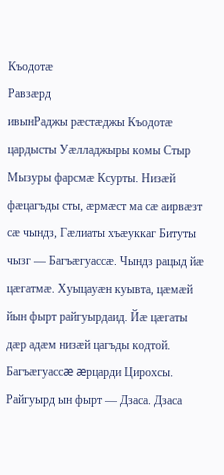Къодотæ
Равзæрд
ивынРаджы рæстæджы Къодотæ цардысты Уæлладжыры комы Стыр Мызуры фарсмæ Ксурты. Низæй фæцагъды сты, æрмæст ма сæ аирвæзт сæ чындз, Гæлиаты хъæуккаг Битуты чызг — Багъæгуассæ. Чындз рацыд йæ цæгатмæ. Хуыцауæн куывта, цæмæй йын фырт райгуырдаид. Йæ цæгаты дæр адæм низæй цагъды кодтой. Багъæгуассæ æрцарди Цирохсы. Райгуырд ын фырт — Дзаса. Дзаса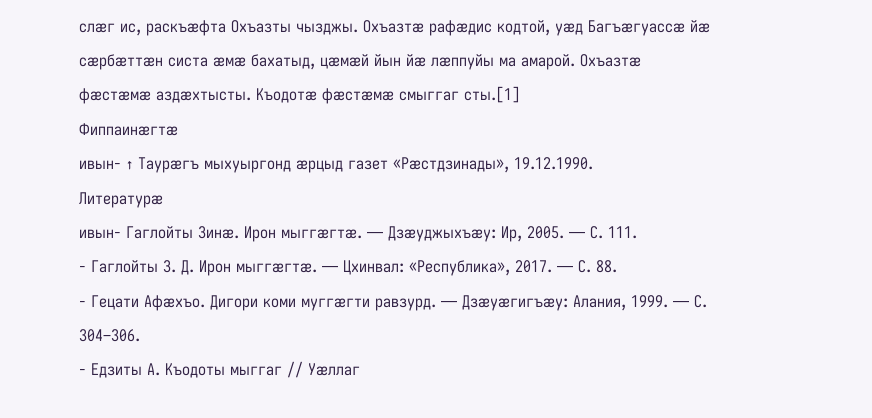слæг ис, раскъæфта Охъазты чызджы. Охъазтæ рафæдис кодтой, уæд Багъæгуассæ йæ сæрбæттæн систа æмæ бахатыд, цæмæй йын йæ лæппуйы ма амарой. Охъазтæ фæстæмæ аздæхтысты. Къодотæ фæстæмæ смыггаг сты.[1]
Фиппаинæгтæ
ивын- ↑ Таурæгъ мыхуыргонд æрцыд газет «Рæстдзинады», 19.12.1990.
Литературæ
ивын- Гаглойты Зинæ. Ирон мыггæгтæ. — Дзæуджыхъæу: Ир, 2005. — С. 111.
- Гаглойты З. Д. Ирон мыггæгтæ. — Цхинвал: «Республика», 2017. — С. 88.
- Гецати Афæхъо. Дигори коми муггæгти равзурд. — Дзæуæгигъæу: Алания, 1999. — С. 304–306.
- Едзиты А. Къодоты мыггаг // Уæллаг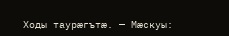Ходы таурæгътæ. — Мæскуы: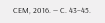СЕМ, 2016. — С. 43–45.